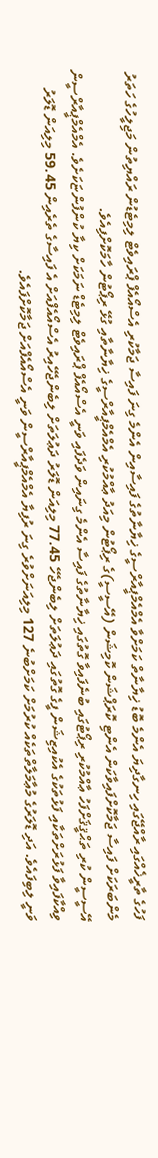ފަހުގެ ތާރީޚެއްގައި ރާއްޖޭގައި ހިނގާދިޔަ އެންމެ ބޮޑު ޚިޔާނާތް ކަމަށްވާ އެމްއެމްޕީއާރްސީގެ ޚިޔާނާތުގެ ފައިސާއިން އެންމެ ގިނަ ފައިސާ ޖަމާކުރި އެސްއޯއެފް ޕްރައިވެޓް ލިމިޓެޑުން ރައްޔިތުން މަޖިލީހުގެ ހަތަރު މެންބަރަކަށް ފައިސާ ޖަމާކޮށްފައިވާކަން އެންޓި ކޮރަޕްޝަން ކޮމިޝަން (އޭސީސީ)ގެ ރިޕޯޓުން މިއަދު ޢާއްމުކުރި އެމްއެމްޕީއާރްސީގެ ޚިޔާނާތާއި ގުޅޭ ރިޕޯޓުން ހާމަކޮށްފިއެވެ.
އޭސީސީން ކުރި ތަޙްޤީޤަށްފަހު ޢާއްމުކުރި ރިޕޯޓުގައި ބުނެފައިވާ ގޮތުގައި ޚިޔާނާތުގެ ފައިސާ އެންމެ ގިނައިން ވަދެފައި ވަނީ އެސްއޯއެފް ޕްރައިވެޓް ލިމިޓެޑް ނަމަކަށް ކިޔާ ކުންފުންޏަކަށެވެ. އެމްއެމްޕީއާރްސީން ވިއްކާފައިވާ ފަޅުރަށްތަކާއި ފަޅުތަކުގެ އެކުއިޒިޝަން ފީގެ ގޮތުގައި ދަޢުލަތަށް ލިބެންޖެހޭ 77.45 މިލިއަން ޑޮލަރު ދަޢުލަތަށް ލިބެންޖެހޭއިރު އެސްއޯއެފްއަށް އެ ފައިސާގެ ތެރެއިން 59.45 މިލިއަން ޑޮލަރު ވަނީ ލިބިފައެވެ. އަދި ޑޮލަރުގެ މުޢާމަލާތްތަކެއް ކުރުމަށް ކަމަށްބުނެ 127 މިލިއަނަށްވުރެ ގިނަ ރުފިޔާ އެމްއެމްޕީއާރްސީން ވަނީ އެސްއޯއެފްއަށް ޖަމާކޮށްފައެވެ.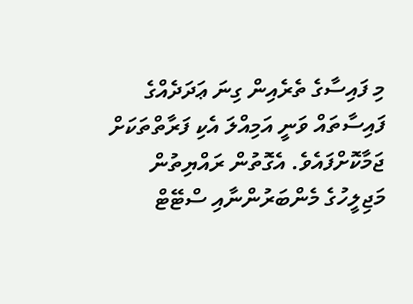މި ފައިސާގެ ތެރެއިން ގިނަ ޢަދަދެއްގެ ފައިސާތައް ވަނީ އަމިއްލަ އެކި ފަރާތްތަކަށް ޖަމާކޮށްފައެވެ. އެގޮތުން ރައްޔިތުން މަޖިލީހުގެ މެންބަރުންނާއި ސްޓޭޓް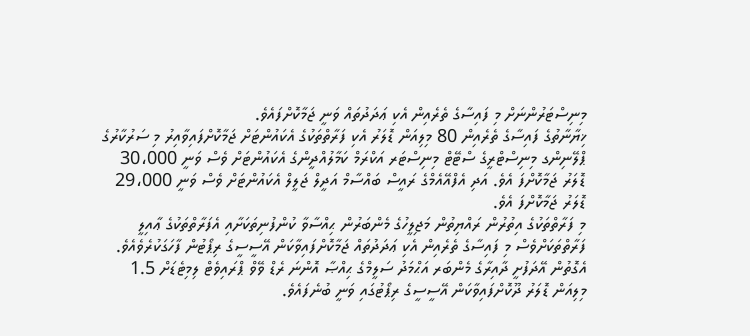މިނިސްޓަރުންނަށް މި ފައިސާގެ ތެރެއިން އެކި ޢަދަދުތައް ވަނީ ޖަމާކޮށްފައެވެ.
ޚިޔާނާތުގެ ފައިސާގެ ތެރެއިން 80 މިލިއަން ޑޮލަރު އެކި ފަރާތްތަކުގެ އެކައުންޓަށް ޖަމާކޮށްފައިވާއިރު މި ސަރުކާރުގެ ޕްލޭނިންގ މިނިސްޓްރީގެ ސްޓޭޓް މިނިސްޓަރ އަކްރަމް ކަމާލުއްދީންގެ އެކައުންޓަށް ވެސް ވަނީ 30،000 ޑޮލަރު ޖަމާކޮށްފަ އެވެ. އަދި އެފްއޭއެމްގެ ރައީސް ބައްސާމް އަދީލް ޖަލީލް އެކައުންޓަށް ވެސް ވަނީ 29،000 ޑޮލަރު ޖަމާކޮށްފަ އެވެ.
މި ފަރާތްތަކުގެ އިތުރުން ރައްޔިތުން މަޖިލީހުގެ މެންބަރުން ޙިއްސާވާ ކުންފުނިތަކަށާއި އެފަރާތްތަކުގެ ޢާއިލީ ފަރާތްތަކަށްވެސް މި ފައިސާގެ ތެރެއިން އެކި ޢަދަދުތައް ޖަމާކޮށްފައިވާކަން އޭސީސީގެ ރިޕޯޓުން ފާހަގަކުރެވެއެވެ. އެގޮތުން އޭދަފުށީ ދާއިރާގެ މެންބަރ އަޙްމަދު ސަލީމްގެ ޙިއްޞާ އޮންނަ ރެޑް ވޭވް ޕްރައިވެޓް ލިމިޓެޑަށް 1.5 މިލިއަން ޑޮލަރު ދޫކޮށްފައިވާކަން އޭސީސީގެ ރިޕޯޓުގައި ވަނީ ބުނެފައެވެ.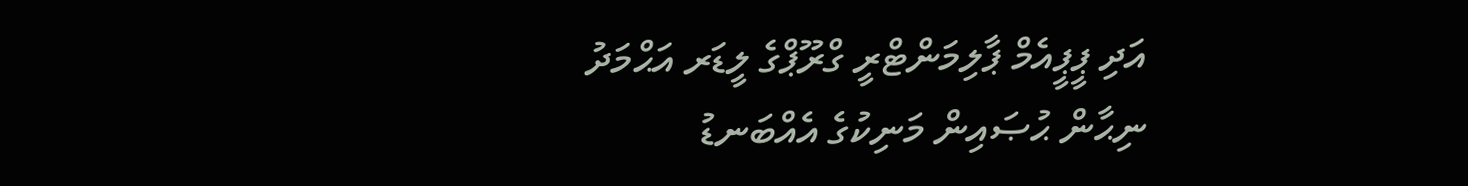އަދި ޕީޕީއެމް ޕާލިމަންޓްރީ ގްރޫޕްގެ ލީޑަރ އަޙްމަދު ނިޙާން ޙުޞައިން މަނިކުގެ އެއްބަނޑު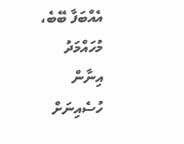އެއްބަފާ ބޭބެ، މުހައްމަދު އިނާން ހުސެއިނަށް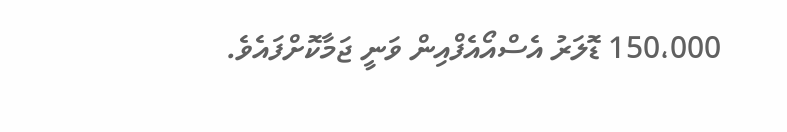150،000 ޑޮލަރު އެސްއޯއެފްއިން ވަނީ ޖަމާކޮށްފައެވެ.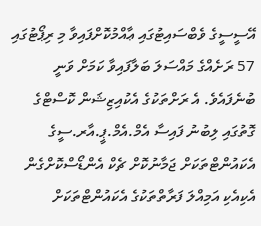އޭސީސީގެ ވެބްސައިޓުގައި ޢާއްމުކޮށްފައިވާ މި ރިޕޯޓުގައި 57 ރަށެއްގެ މައްސަލަ ބަލާފައިވާ ކަމަށް ވަނީ ބުނެފައެވެ. އެ ރަށްތަކުގެ އެކުއިޒިޝަން ކޮސްޓްގެ ގޮތުގައި ލިބުނު ފައިސާ އެމް.އެމް.ޕީ.އާރ.ސީގެ އެކައުންޓްތަކަށް ޖަމާނުކޮށް ޗެކް އެންޑޯސްކޮށްގެން އެކިއެކި އަމިއްލަ ފަރާތްތަކުގެ އެކައުންޓްތަކަށް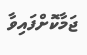ޖަމާކޮށްފައިވާ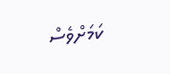ކަމަށްވެސް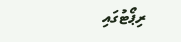ރިޕޯޓުގައި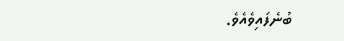ބުނެފައިވެއެވެ.